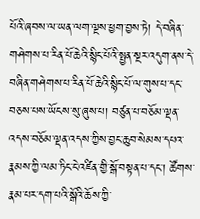པོའི་ཞབས་ལ་ཡན་ལག་ལྔས་ཕྱག་བྱས་ཏེ། དེ་བཞིན་གཤེགས་པ་རིན་པོ་ཆེའི་སྙིང་པོའི་སྤྱན་སྔར་འདུག་ནས་དེ་བཞིན་གཤེགས་པ་རིན་པོ་ཆེའི་སྙིང་པོ་ལ་གུས་པ་དང་བཅས་པས་ཡོངས་སུ་ཞུས་པ། བཙུན་པ་བཅོམ་ལྡན་འདས་བཅོམ་ལྡན་འདས་ཀྱིས་བྱང་ཆུབ་སེམས་དཔའ་རྣམས་ཀྱི་ལམ་ཏིང་ངེ་འཛིན་གྱི་སྒོ་བསྟན་པ་དང་། ཚོགས་རྣམ་པར་དག་པའི་སྒོའི་ཆོས་ཀྱི་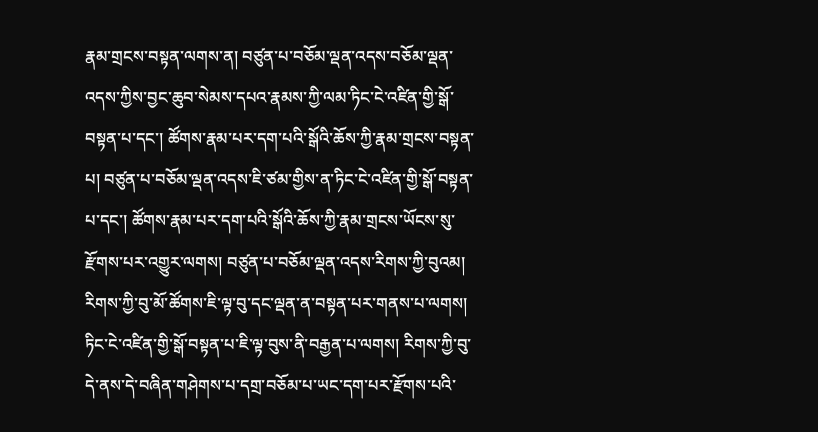རྣམ་གྲངས་བསྟན་ལགས་ན། བཙུན་པ་བཅོམ་ལྡན་འདས་བཅོམ་ལྡན་འདས་ཀྱིས་བྱང་ཆུབ་སེམས་དཔའ་རྣམས་ཀྱི་ལམ་ཏིང་ངེ་འཛིན་གྱི་སྒོ་བསྟན་པ་དང་། ཚོགས་རྣམ་པར་དག་པའི་སྒོའི་ཆོས་ཀྱི་རྣམ་གྲངས་བསྟན་པ། བཙུན་པ་བཅོམ་ལྡན་འདས་ཇི་ཙམ་གྱིས་ན་ཏིང་ངེ་འཛིན་གྱི་སྒོ་བསྟན་པ་དང་། ཚོགས་རྣམ་པར་དག་པའི་སྒོའི་ཆོས་ཀྱི་རྣམ་གྲངས་ཡོངས་སུ་རྫོགས་པར་འགྱུར་ལགས། བཙུན་པ་བཅོམ་ལྡན་འདས་རིགས་ཀྱི་བུའམ། རིགས་ཀྱི་བུ་མོ་ཚོགས་ཇི་ལྟ་བུ་དང་ལྡན་ན་བསྟན་པར་གནས་པ་ལགས། ཏིང་ངེ་འཛིན་གྱི་སྒོ་བསྟན་པ་ཇི་ལྟ་བུས་ནི་བརྒྱན་པ་ལགས། རིགས་ཀྱི་བུ་དེ་ནས་དེ་བཞིན་གཤེགས་པ་དགྲ་བཅོམ་པ་ཡང་དག་པར་རྫོགས་པའི་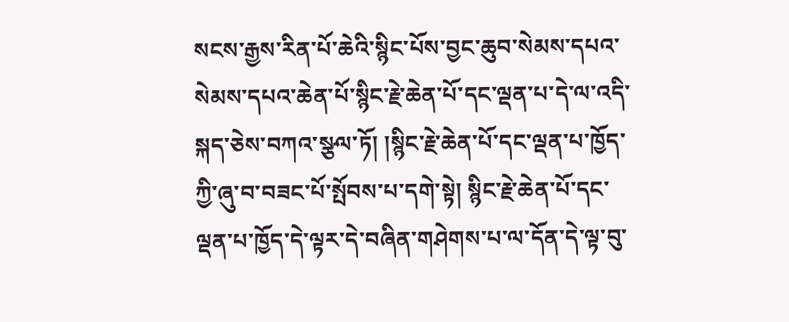སངས་རྒྱས་རིན་པོ་ཆེའི་སྙིང་པོས་བྱང་ཆུབ་སེམས་དཔའ་སེམས་དཔའ་ཆེན་པོ་སྙིང་རྗེ་ཆེན་པོ་དང་ལྡན་པ་དེ་ལ་འདི་སྐད་ཅེས་བཀའ་སྩལ་ཏོ། །སྙིང་རྗེ་ཆེན་པོ་དང་ལྡན་པ་ཁྱོད་ཀྱི་ཞུ་བ་བཟང་པོ་སྤོབས་པ་དགེ་སྟེ། སྙིང་རྗེ་ཆེན་པོ་དང་ལྡན་པ་ཁྱོད་དེ་ལྟར་དེ་བཞིན་གཤེགས་པ་ལ་དོན་དེ་ལྟ་བུ་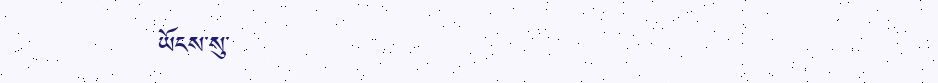ཡོངས་སུ་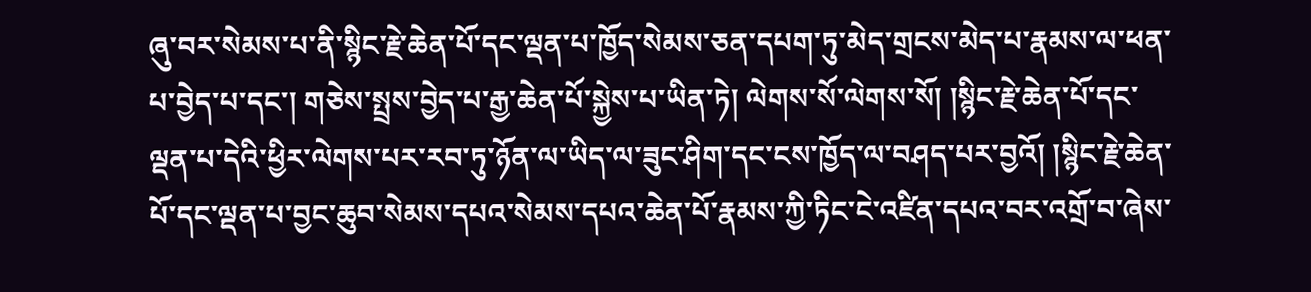ཞུ་བར་སེམས་པ་ནི་སྙིང་རྗེ་ཆེན་པོ་དང་ལྡན་པ་ཁྱོད་སེམས་ཅན་དཔག་ཏུ་མེད་གྲངས་མེད་པ་རྣམས་ལ་ཕན་པ་བྱེད་པ་དང་། གཅེས་སྤྲས་བྱེད་པ་རྒྱ་ཆེན་པོ་སྐྱེས་པ་ཡིན་ཏེ། ལེགས་སོ་ལེགས་སོ། །སྙིང་རྗེ་ཆེན་པོ་དང་ལྡན་པ་དེའི་ཕྱིར་ལེགས་པར་རབ་ཏུ་ཉོན་ལ་ཡིད་ལ་ཟུང་ཤིག་དང་ངས་ཁྱོད་ལ་བཤད་པར་བྱའོ། །སྙིང་རྗེ་ཆེན་པོ་དང་ལྡན་པ་བྱང་ཆུབ་སེམས་དཔའ་སེམས་དཔའ་ཆེན་པོ་རྣམས་ཀྱི་ཏིང་ངེ་འཛིན་དཔའ་བར་འགྲོ་བ་ཞེས་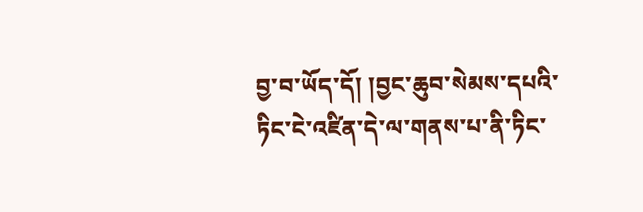བྱ་བ་ཡོད་དོ། །བྱང་ཆུབ་སེམས་དཔའི་ཏིང་ངེ་འཛིན་དེ་ལ་གནས་པ་ནི་ཏིང་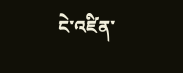ངེ་འཛིན་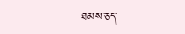ཐམས་ཅད་